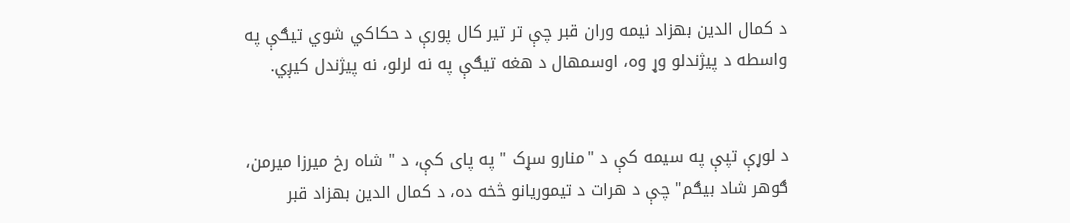د کمال الدین بهزاد نیمه وران قبر چې تر تیر کال پورې د حکاکي شوي تیګې په واسطه د پیژندلو وړ وه، اوسمهال د هغه تیګې په نه لرلو، نه پیژندل کیږي.


د لوړې تپې په سیمه کې د "منارو سړک " په پای کې، د " شاه رخ میرزا میرمن، ګوهر شاد بیګم" چې د هرات د تیموریانو څخه ده، د کمال الدین بهزاد قبر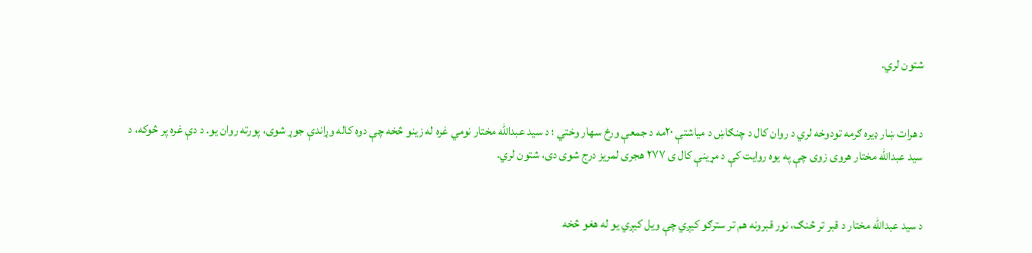شتون لري.


د هرات ښار ډیره ګرمه تودوخه لري د روان کال د چنګاښ د میاشتې ۲۰مه د جمعې ورځ سهار وختي ؛ د سید عبدالله مختار نومي غره له زینو څخه چې دوه کاله وړاندې جوړ شوی، پورته روان یو. د دې غره پر څوکه، د سید عبدالله مختار هروی زوی چې په یوه روایت کې د مړینې کال ی ۲۷۷ هجری لمریز درج شوی دی، شتون لري.


د سید عبدالله مختار د قبر تر څنګ، نور قبرونه هم تر سترګو کیږي چې ویل کیږي یو له هغو څخه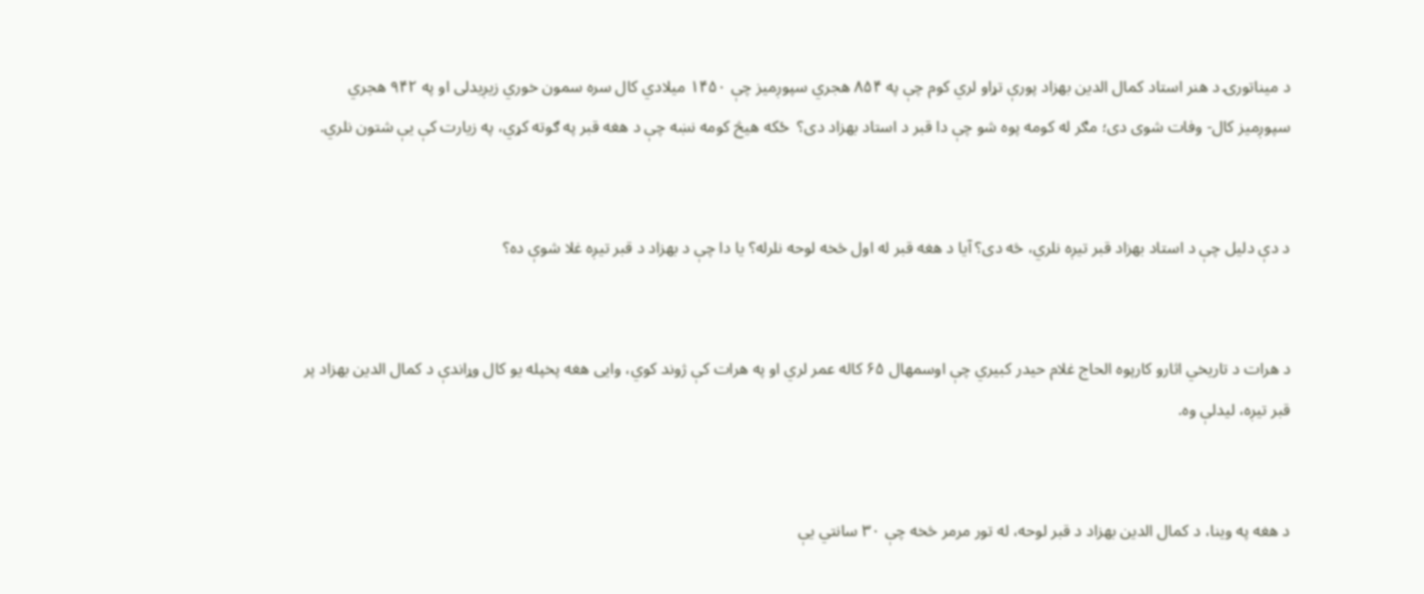د میناتورۍ د هنر استاد کمال الدین بهزاد پورې تړاو لري کوم چې په ۸۵۴ هجري سپوږمیز چې ۱۴۵۰ میلادي کال سره سمون خوري زیږیدلی او په ۹۴۲ هجري سپوږمیز کال- وفات شوی دی؛ مګر له کومه پوه شو چې دا قبر د استاد بهزاد دی؟  ځکه هیڅ کومه نښه چې د هغه قبر په ګوته کړي، په زیارت کې یې شتون نلري.


د دې دلیل چې د استاد بهزاد قبر تیږه نلري، څه دی؟ آیا د هغه قبر له اول څخه لوحه نلرله؟ یا دا چې د بهزاد د قبر تیږه غلا شوې ده؟


د هرات د تاریخي اثارو کارپوه الحاج غلام حیدر کبیري چې اوسمهال ۶۵ کاله عمر لري او په هرات کې ژوند کوي، وایی هغه پخپله یو کال وړاندې د کمال الدین بهزاد پر قبر تیږه، لیدلې وه.


د هغه په وینا، د کمال الدین بهزاد د قبر لوحه، له تور مرمر څخه چې ۳۰ سانتي یې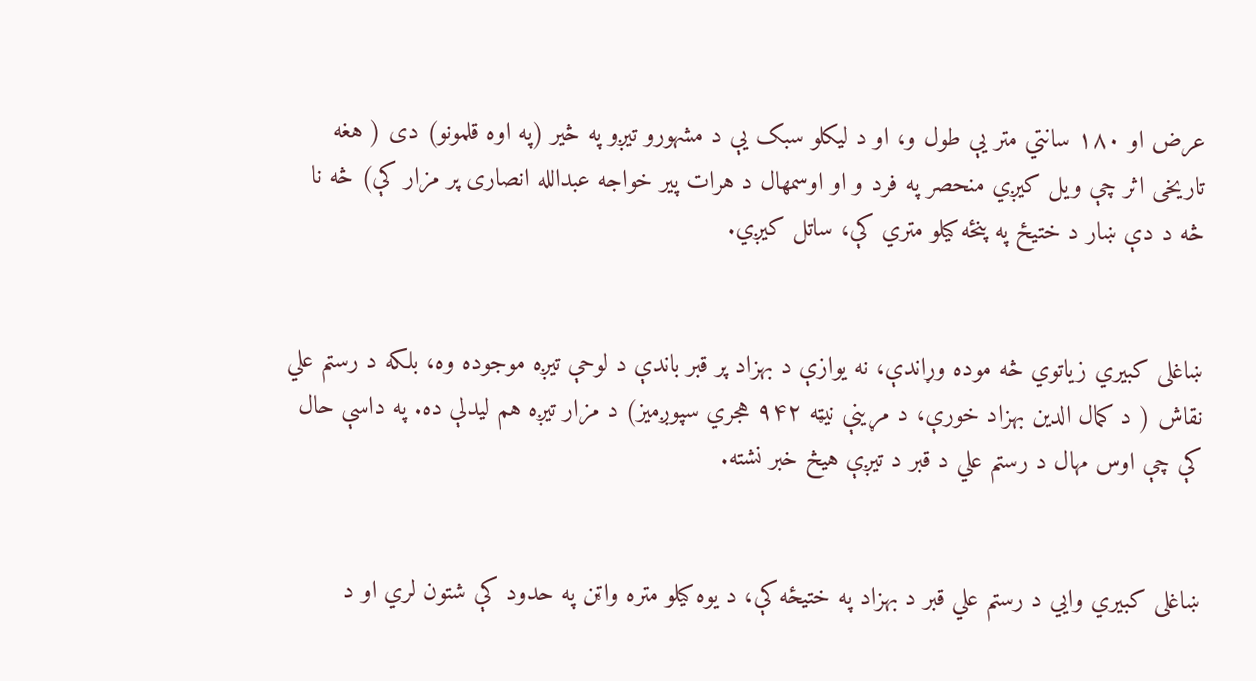عرض او ۱۸۰ سانتي متر یې طول و، او د لیکلو سبک یې د مشهورو تیږو په څیر (په اوه قلمونو) دی ( هغه تاریخی اثر چې ویل کیږي منحصر په فرد و او اوسمهال د هرات پیر خواجه عبدالله انصاری پر مزار کې) څه نا څه د دې ښار د ختیځ په پنځه کیلو متري کې، ساتل کیږي.


ښاغلی کبیري زیاتوي څه موده وړاندې، نه یوازې د بهزاد پر قبر باندې د لوحې تیږه موجوده وه، بلکه د رستم علي نقاش ( د کمال الدین بهزاد خورې، د مړینې نیټه ۹۴۲ هجري سپوږمیز) د مزار تیږه هم لیدلې ده. په داسې حال کې چې اوس مهال د رستم علي د قبر د تیږې هیڅ خبر نشته.


ښاغلی کبیري وایي د رستم علي قبر د بهزاد په ختیځه کې، د یوه کیلو متره واټن په حدود کې شتون لري او د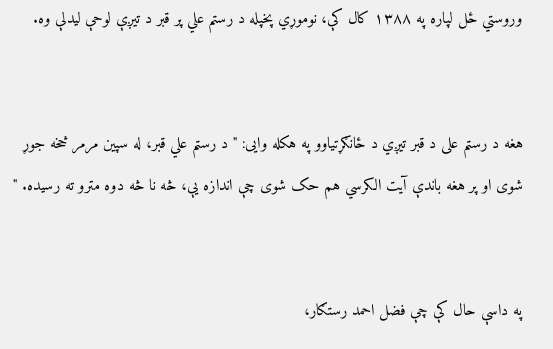وروستي ځل لپاره په ۱۳۸۸ کال کې، نوموړي پخپله د رستم علي پر قبر د تیږې لوحې لیدلې وه.


هغه د رستم علی د قبر تیږي د ځانګړتیاوو په هکله وایی: " د رستم علي قبر، له سپین مرمر څخه جوړ شوی او پر هغه باندې آیت الکرسي هم حک شوی چې اندازه یې، څه نا څه دوه مترو ته رسیده. "


په داسې حال کې چې فضل احمد رستګار،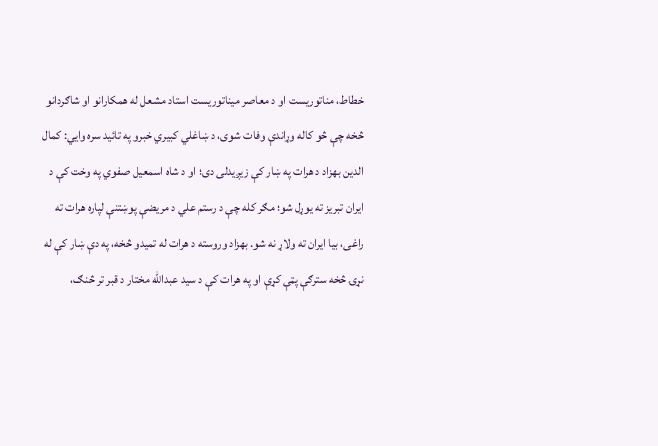خطاط، مناتوریست او د معاصر میناتوریست استاد مشعل له همکارانو او شاګردانو څخه چې څو کاله وړاندې وفات شوی، د ښاغلي کبیري خبرو په تائید سره وایي: کمال الدین بهزاد د هرات په ښار کې زیږیدلی دی؛ او د شاه اسمعیل صفوي په وخت کې د ایران تبریز ته یوړل شو؛ مګر کله چې د رستم علي د مریضې پوښتنې لپاره هرات ته راغی، بیا ایران ته ولاړ نه شو. بهزاد وروسته د هرات له تمیدو څخه، په دې ښار کې له نړۍ څخه سترګې پټې کړې او په هرات کې د سید عبدالله مختار د قبر تر څنګ،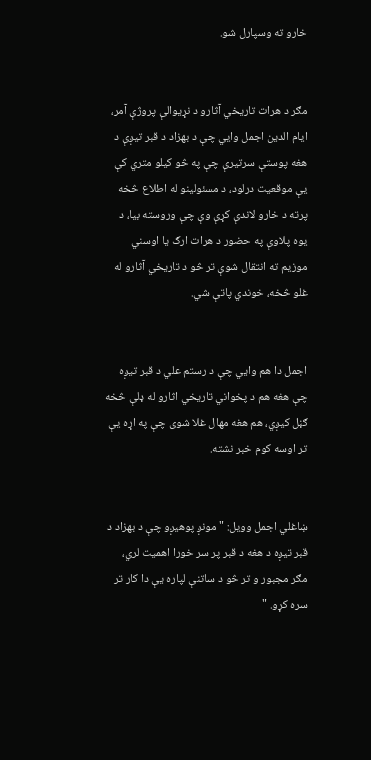خارو ته وسپارل شو.


مګر د هرات تاریخي آثارو د نړیوالې پروژې آمر، ایام الدین اجمل وایي چې د بهزاد د قبر تیږې د هغه پوستې سرتیرې چې په څو کیلو متري کې یې موقعیت درلود، د مسئولینو له اطلاع څخه پرته د خارو لاندې کړې وې چې وروسته بیا، د یوه پلاوې په حضور د هرات ارګ یا اوسني موزیم ته انتقال شوې تر څو د تاریخي آثارو له غلو څخه، خوندي پاتې شي.


اجمل دا هم وایي چې د رستم علي د قبر تیږه چې هغه هم د پخواني تاریخي اثارو له ډلې څخه ګڼل کیږي، هم هغه مهال غلا شوی چې په اړه یې تر اوسه کوم خبر نشته.


ښاغلي اجمل وویل: " مونږ پوهیږو چې د بهزاد د قبر تیږه د هغه د قبر پر سر خورا اهمیت لري، مګر مجبور و تر څو د ساتنې لپاره یې دا کار تر سره کړو. "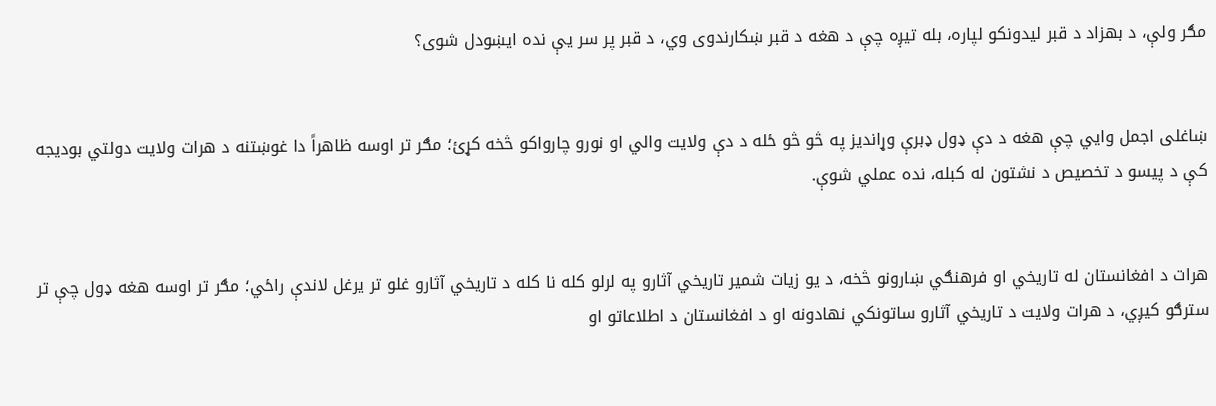مګر ولې، د بهزاد د قبر لیدونکو لپاره، بله تیږه چې د هغه د قبر ښکارندوی وي، د قبر پر سر یې نده ايښودل شوی؟


ښاغلی اجمل وایي چې هغه د دې ډول ډبرې وړانديز په څو څو ځله د دې ولایت والي او نورو چارواکو څخه کړئ؛ مګر تر اوسه ظاهراً دا غوښتنه د هرات ولایت دولتي بودیجه کې د پیسو د تخصیص د نشتون له کبله، نده عملي شوې.


هرات د افغانستان له تاریخي او فرهنګي ښارونو څخه، د یو زیات شمیر تاریخي آثارو په لرلو کله نا کله د تاریخي آثارو غلو تر یرغل لاندې راځي؛ مګر تر اوسه هغه ډول چې تر سترګو کیږي، د هرات ولایت د تاریخي آثارو ساتونکي نهادونه او د افغانستان د اطلاعاتو او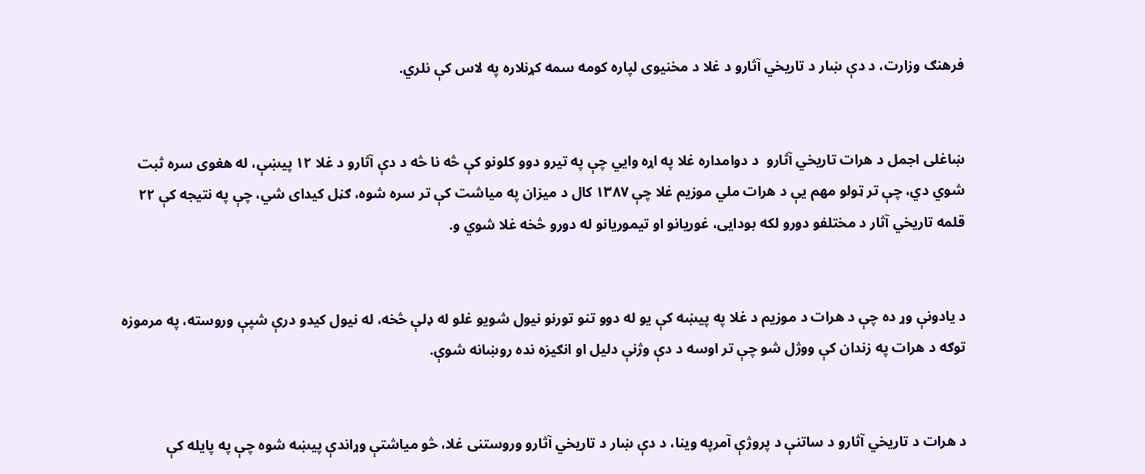فرهنګ وزارت، د دې ښار د تاریخي آثارو د غلا د مخنیوی لپاره کومه سمه کړنلاره په لاس کې نلري.


ښاغلی اجمل د هرات تاریخي آثارو  د دوامداره غلا په اړه وایي چې په تیرو دوو کلونو کې څه نا څه د دې آثارو د غلا ۱۲ پیښې، له هغوی سره ثبت شوي دي، چې تر ټولو مهم یې د هرات ملي موزیم غلا چې ۱۳۸۷ کال د میزان په میاشت کې تر سره شوه، ګڼل کیدای شي، چې په نتیجه کې ۲۲ قلمه تاریخي آثار د مختلفو دورو لکه بودایی، غوریانو او تیموریانو له دورو څخه غلا شوي و.


د یادونې وړ ده چې د هرات د موزیم د غلا په پیښه کې یو له دوو تنو تورنو نیول شویو غلو له ډلې څخه، له نیول کیدو درې شپې وروسته، په مرموزه توګه د هرات په زندان کې ووژل شو چې تر اوسه د دې وژنې دلیل او انګیزه نده روښانه شوې.


د هرات د تاریخي آثارو د ساتنې د پروژې آمرپه وینا، د دې ښار د تاریخي آثارو وروستنی غلا، څو میاشتې وړاندې پیښه شوه چې په پایله کې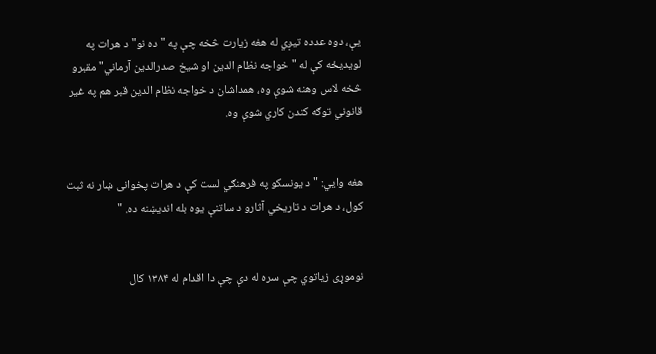یې، دوه عدده تیږي له هغه زیارت څخه چې په " ده نو" د هرات په لویدیځه کې له " خواجه نظام الدین او شیخ صدرالدین آرماني" مقبرو څخه لاس وهنه شوې وه، همداشان د خواجه نظام الدین قبر هم په غیر قانوني توګه کندن کاري شوې وه.


هغه وایي: " د یونسکو په فرهنګي لست کې د هرات پخوانی ښار نه ثبت کول، د هرات د تاریخي آثارو د ساتنې یوه بله اندیښنه ده. "


نوموړی زیاتوي چې سره له دې چې دا اقدام له ۱۳۸۴ کال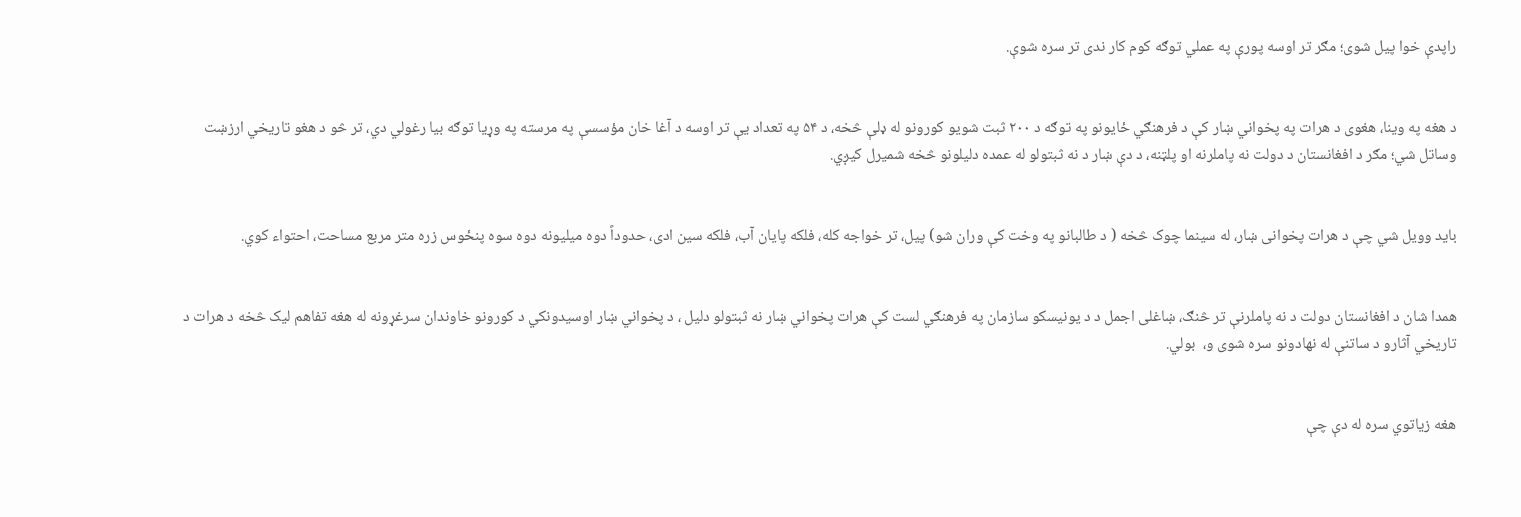راپدې خوا پیل شوی؛ مګر تر اوسه پورې په عملي توګه کوم کار ندی تر سره شوې.


د هغه په وینا، هغوی د هرات په پخواني ښار کې د فرهنګي ځایونو په توګه د ۲۰۰ ثبت شویو کورونو له ډلې څخه، د ۵۴ په تعداد یې تر اوسه د آغا خان مؤسسې په مرسته په وړیا توګه بیا رغولي دي، تر څو د هغو تاریخي ارزښت وساتل شي؛ مګر د افغانستان د دولت نه پاملرنه او پلټنه، د دې ښار د نه ثبتولو له عمده دلیلونو څخه شمیرل کیږي.


باید وویل شي چې د هرات پخوانی ښار، له سینما چوک څخه ( د طالبانو په وخت کې وران شو) پیل، تر خواجه کله، فلکه پایان آب، فلکه سین ادی، حدوداً دوه میلیونه دوه سوه پنځوس زره متر مربع مساحت، احتواء کوي.


همدا شان د افغانستان دولت د نه پاملرنې تر څنګ، ښاغلی اجمل د د یونیسکو سازمان په فرهنګي لست کې هرات پخواني ښار نه ثبتولو دلیل ، د پخواني ښار اوسیدونکي د کورونو خاوندان سرغړونه له هغه تفاهم لیک څخه د هرات د تاریخي آثارو د ساتنې له نهادونو سره شوی و،  بولي.


هغه زیاتوي سره له دې چې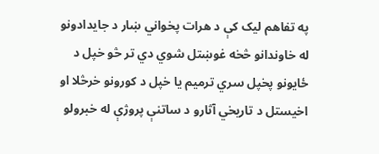په تفاهم لیک کې د هرات پخواني ښار د جایدادونو له خاوندانو څخه غوښتل شوي دي تر څو خپل د ځایونو پخپل سري ترمیم یا خپل د کورونو خرڅلا او اخیستل د تاریخي آثارو د ساتنې پروژې له خبرولو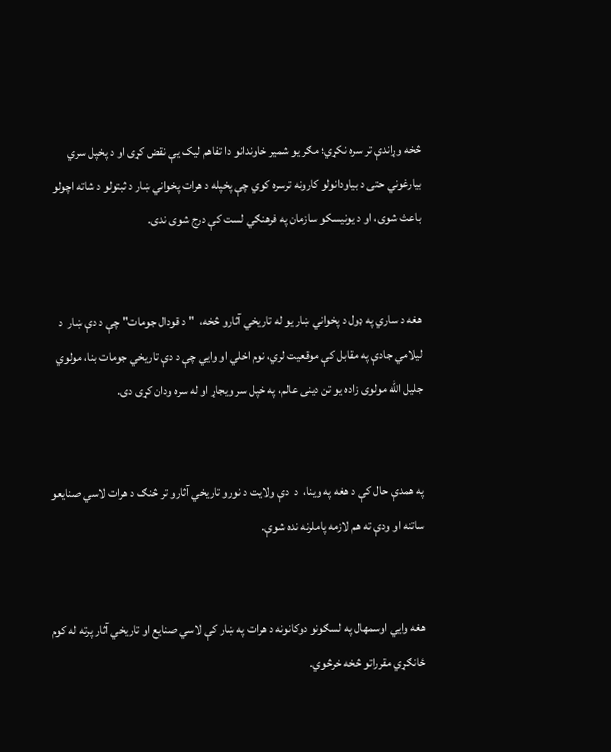څخه وړاندې تر سره نکړي؛ مګر یو شمیر خاوندانو دا تفاهم لیک یې نقض کړی او د پخپل سري بیارغوني حتی د بیاودانولو کارونه ترسره کوي چې پخپله د هرات پخواني ښار د ثبتولو د شاته اچولو باعث شوی، او د یونیسکو سازمان په فرهنګي لست کې درج شوی ندی.


هغه د ساري په ډول د پخواني ښار یو له تاریخي آثارو څخه،  " د قودال جومات" چې د دې ښار  د لیلامي جادې په مقابل کې موقعیت لري، نوم اخلي او وایي چې د دې تاریخي جومات بنا، مولوي جلیل الله مولوی زاده یو تن دینی عالم، په خپل سر ویجاړ او له سره ودان کړی دی.


په همدې حال کې د هغه په وینا،  د  دې ولایت د نورو تاریخي آثارو تر څنګ د هرات لاسي صنایعو ساتنه او ودې ته هم لازمه پاملرنه نده شوې.


هغه وایي اوسمهال په لسګونو دوکانونه د هرات په ښار کې لاسي صنایع او تاریخي آثار پرته له کوم ځانګړي مقرراتو څخه خرڅوي.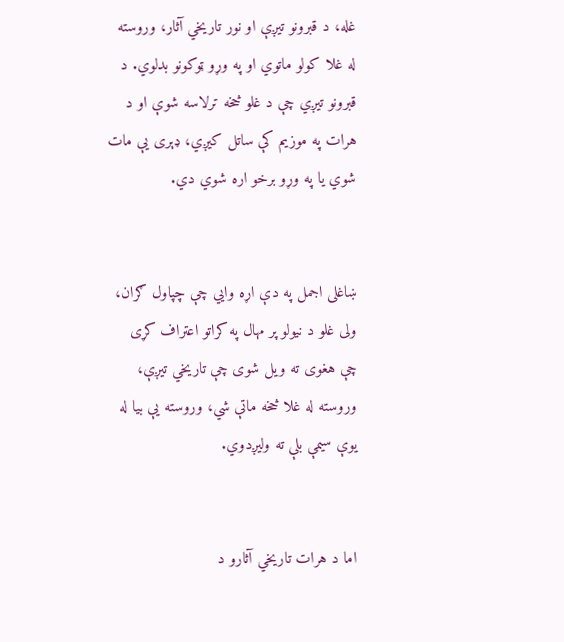غله، د قبرونو تیږې او نور تاریخي آثار، وروسته له غلا کولو ماتوي او په وړو ټوکونو بدلوي. د قبرونو تیږي چې د غلو څخه ترلاسه شوې او د هرات په موزیم کې ساتل کیږي، ډېری یې مات شوي یا په وړو برخو اره شوي دي.


ښاغلی اجمل په دې اړه وایي چې چپاول ګران، ولی غلو د نیولو پر مهال په کراتو اعتراف کړی چې هغوی ته ویل شوی چې تاریخي تیږې، وروسته له غلا څخه ماتې شي، وروسته یې بیا له یوې سیمې بلې ته ولیږدوي.


اما د هرات تاریخي آثارو د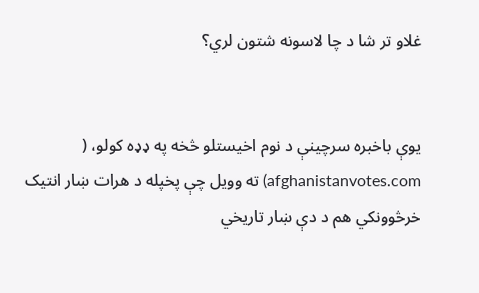غلاو تر شا د چا لاسونه شتون لري؟


یوې باخبره سرچینې د نوم اخیستلو څخه په ډډه کولو، ( afghanistanvotes.com) ته وویل چې پخپله د هرات ښار انتیک خرڅوونکي هم د دې ښار تاریخي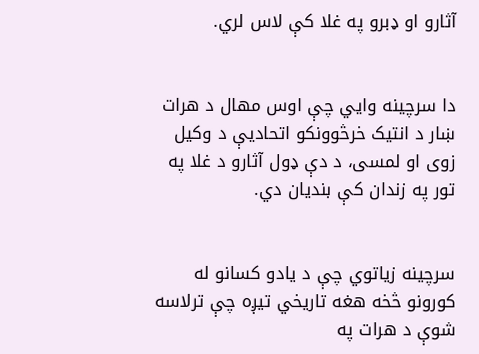آثارو او ډبرو په غلا کې لاس لري.


دا سرچینه وایي چې اوس مهال د هرات ښار د انتیک خرڅوونکو اتحادیې د وکیل زوی او لمسی، د دې ډول آثارو د غلا په تور په زندان کې بنديان دي.


سرچینه زیاتوي چې د یادو کسانو له کورونو څخه هغه تاریخي تیږه چې ترلاسه شوې د هرات په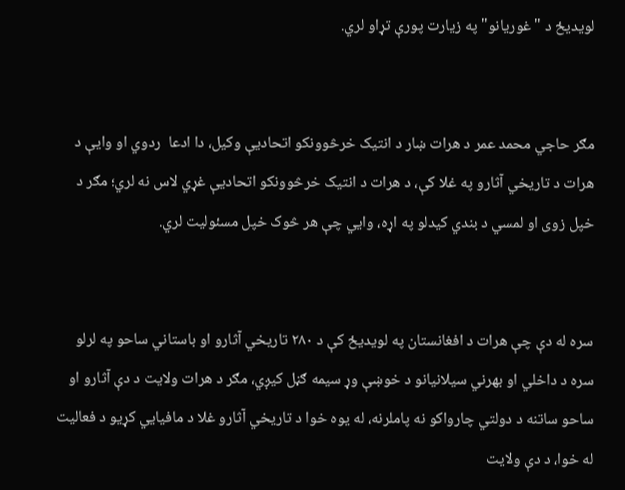لویدیځ د "غوریانو" په زیارت پورې تړاو لري.


مګر حاجي محمد عمر د هرات ښار د انتیک خرڅوونکو اتحادیې وکیل، دا ادعا  ردوي او وایې د هرات د تاریخي آثارو په غلا کې، د هرات د انتیک خرڅوونکو اتحادیې غړي لاس نه لري؛ مګر د خپل زوی او لمسي د بندي کیدلو په اړه، وایي چې هر څوک خپل مسئولیت لري.


سره له دې چې هرات د افغانستان په لویدیځ کې د ۲۸۰ تاریخي آثارو او باستاني ساحو په لرلو سره د داخلي او بهرني سیلانیانو د خوښې وړ سیمه ګڼل کیږي، مګر د هرات ولایت د دې آثارو او ساحو ساتنه د دولتي چارواکو نه پاملرنه، له یوه خوا د تاریخي آثارو غلا د مافیایي کړیو د فعالیت له خوا، د دې ولایت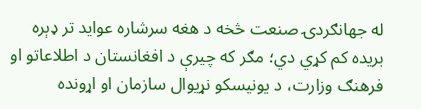له جهانګردۍ صنعت څخه د هغه سرشاره عواید تر ډېره بریده کم کړي دي؛ مګر که چیرې د افغانستان د اطلاعاتو او فرهنګ وزارت، د یونیسکو نړیوال سازمان او اړونده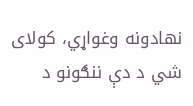نهادونه وغواړي، کولای شي د دې ننګونو د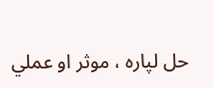حل لپاره ، موثر او عملي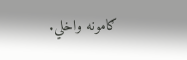ګامونه واخلي.